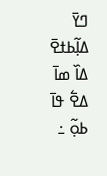ߣߌ߫ ߡߊ߲߬ߕߙߐ߫ ߡߊ߰ ߘߊ߫ ߡߐ߱ ߟߊ߫ ߕߋ߲߬ ߸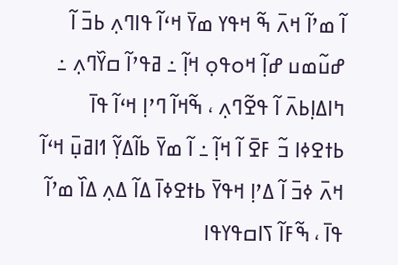ߊ߬ ߘߴߊ߬ ߞߍ߫ ߒ߬ ߞߟߌ ߘߌ߫ ߞߵߊ߬ ߟߊߣߍ߲ ߕߏ߫ ߊ߬ ߝߎ߬ߘߎ ߝߊ߲߬ ߞߋߟߋ߲ ߞߊ߲߬ ߸ ߥߟߴߊ߬ ߛߌ߰ߣߍ߲ ߸ ߤߊߡߊ߲ߕߍ߫ ߊ߬ ߟߐ߬ߣߍ߲ ، ߒ߬ߞߊ߬ ߣߴߊ߲ ߞߵߊ߬ ߟߊ߫ ߕߙߐߦߊ ߏ߬ ߓߐ߫ ߊ߬ ߞߊ߲߬ ߸ ߊ߬ ߘߌ߫ ߕߊ߬ߡߌ߲߬ ߗߊߥߎ߲߫ ߞߵߊ߬ ߞߍ߫ ߦߏ߫ ߊ߬ ߡߴߊ߲ ߞߟߌ߫ ߕߙߐߦߊ߫ ߡߊ߬ ߡߍ߲ ߡߊ߰ ߘߴߊ߬ ߟߊ߫ ، ߒ߬ߓߊ߬ ߖߊߛߟߌߟߊ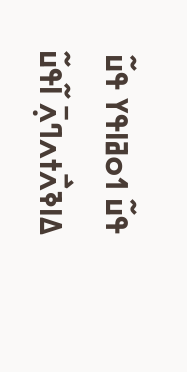ߟߎ߬ ߗߋߥߊߟߌ ߟߎ߬ ߡߊߢߍ߯ߙߍߣߍ߲߫ ߊ߬ߟߎ߬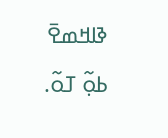ߢߊߞߘߐ߫ ߕߋ߲߬ ߠߋ߬.